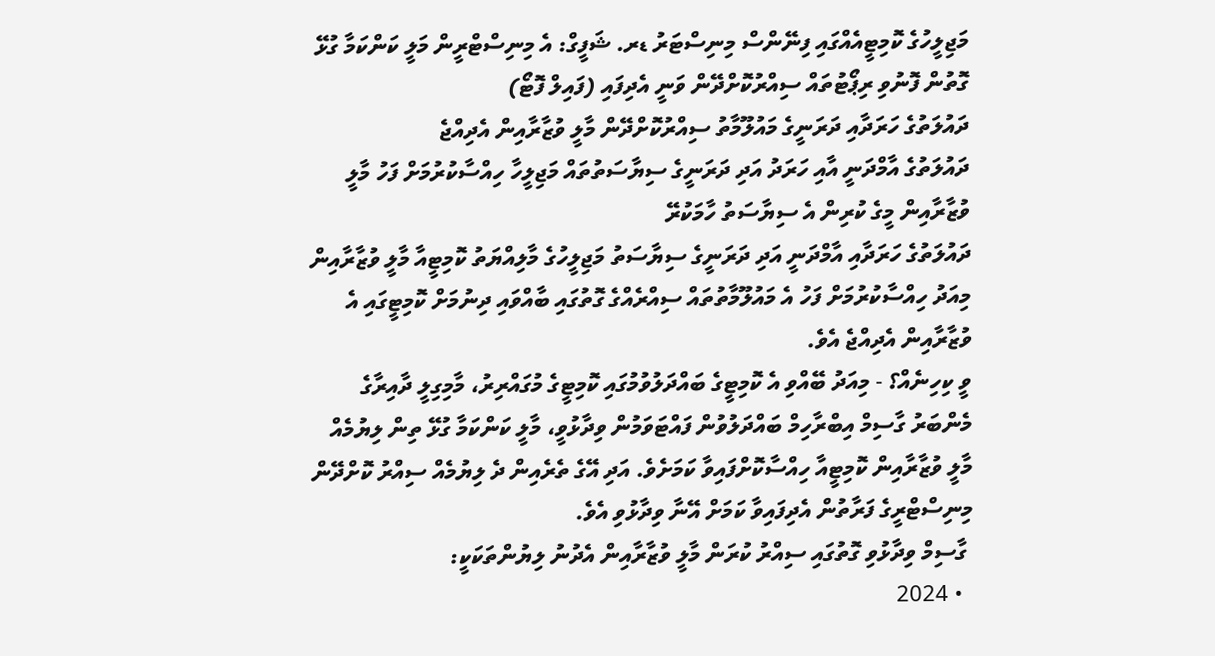މަޖިލީހުގެ ކޮމިޓީއެއްގައި ފިނޭންސް މިނިސްޓަރު ޑރ. ޝަފީގް: އެ މިނިސްޓްރީން މަލީ ކަންކަމާ ގުޅޭ ގޮތުން ފޮނުވި ރިޕޯޓުތައް ސިއްރުކޮށްދޭން ވަނީ އެދިފައި (ފައިލް ފޮޓޯ)
ދައުލަތުގެ ހަރަދާއި ދަރަނީގެ މައުލޫމާތު ސިއްރުކޮށްދޭން މާލީ ވުޒާރާއިން އެދިއްޖެ
ދައުލަތުގެ އާމްދަނީ އާއި ހަރަދު އަދި ދަރަނީގެ ސިޔާސަތުތައް މަޖިލީހާ ހިއްސާކުރުމަށް ފަހު މާލީ ވުޒާރާއިން މީގެ ކުރިން އެ ސިޔާސަތު ހާމަކުރޭ
ދައުލަތުގެ ހަރަދާއި އާމްދަނީ އަދި ދަރަނީގެ ސިޔާސަތު މަޖިލީހުގެ މާލިއްޔަތު ކޮމިޓީއާ މާލީ ވުޒާރާއިން މިއަދު ހިއްސާކުރުމަށް ފަހު އެ މައުލޫމާތުތައް ސިއްރެއްގެ ގޮތުގައި ބާއްވައި ދިނުމަށް ކޮމިޓީގައި އެ ވުޒާރާއިން އެދިއްޖެ އެވެ.
ވީ ކިހިނެއް؟ - މިއަދު ބޭއްވި އެ ކޮމިޓީގެ ބައްދަލުވުމުގައި ކޮމިޓީގެ މުގައްރިރު، މާމިގިލީ ދާއިރާގެ މެންބަރު ގާސިމް އިބްރާހިމް ބައްދަލުވުން ފައްޓަވަމުން ވިދާޅުވީ، މާލީ ކަންކަމާ ގުޅޭ ތިން ލިޔުމެއް މާލީ ވުޒާރާއިން ކޮމިޓީއާ ހިއްސާކޮށްފައިވާ ކަމަށެވެ. އަދި އޭގެ ތެރެއިން ދެ ލިޔުމެއް ސިއްރު ކޮށްދޭން މިނިސްޓްރީގެ ފަރާތުން އެދިފައިވާ ކަމަށް އޭނާ ވިދާޅުވި އެވެ.
 ގާސިމް ވިދާޅުވި ގޮތުގައި ސިއްރު ކުރަން މާލީ ވުޒާރާއިން އެދުނު ލިޔުންތަކަކީ:
  • 2024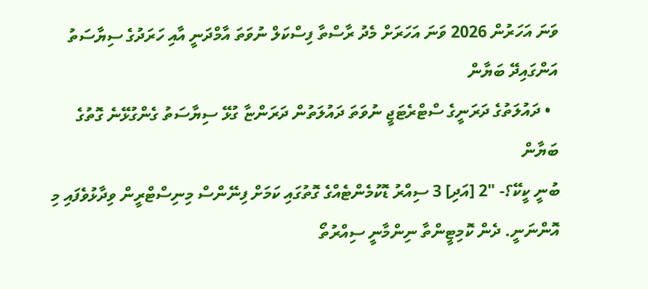ވަނަ އަހަރުން 2026 ވަނަ އަހަރަށް މެދު ރާސްތާ ފިސްކަލް ނުވަތަ އާމްދަނީ އާއި ހަރަދުގެ ސިޔާސަތު އަންގައިދޭ ބަޔާން
  • ދައުލަތުގެ ދަރަނީގެ ސްޓްރެޓަޖީ ނުވަތަ ދައުލަތުން ދަރަންޏާ ގުޅޭ ސިޔާސަތު ގެންގުޅޭނެ ގޮތުގެ ބަޔާން
ބުނީ ކީކޭ؟- "2 [އަދި] 3 ސިއްރު ޑޮކުމެންޓެއްގެ ގޮތުގައި ކަމަށް ފިނޭންސް މިނިސްޓްރީން ވިދާޅުވެފައި މި އޮންނަނީ. ދެން ކޮމިޓީންތާ ނިންމާނީ ސިއްރުތޯ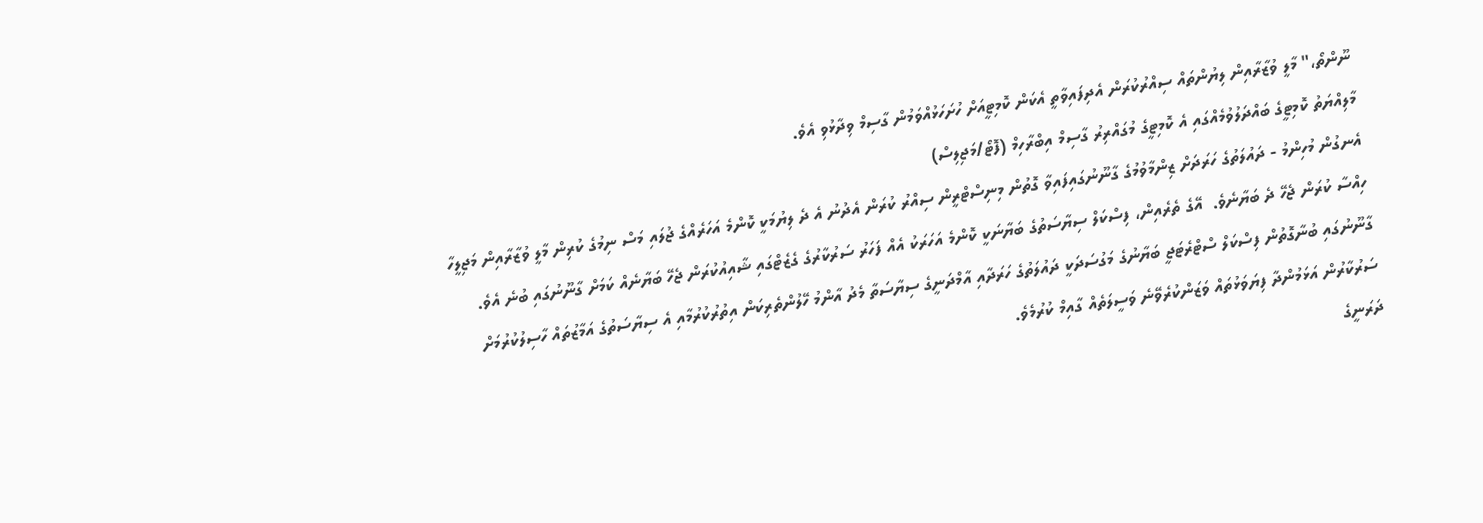ނޫންތޯ،" މާލީ ވުޒާރާއިން ލިޔުންތައް ސިއްރުކުރަން އެދިފައިވާތީ އެކަން ކޮމިޓީއަށް ހުށަހަޅުއްވަމުން ގާސިމް ވިދާޅުވި އެވެ.
މާލިއްޔަތު ކޮމިޓީގެ ބައްދަލުވުމެއްގައި އެ ކޮމިޓީގެ މުގައްރިރު ގާސިމް އިބްރާހިމް (ފޮޓޯ/މަޖިލިސް)
އެނގުން މުހިންމު - ދައުލަތުގެ ހަރަދަށް ޒިންމާވުމުގެ ގާނޫނުގައިފައިވާ ގޮތުން މިނިސްޓްރީން ސިއްރު ކުރަން އެދުނު އެ ދެ ލިޔުމަކީ ކޮންމެ އަހަރެއްގެ ޖުލައި މަސް ނިމުގެ ކުރިން މާލީ ވުޒާރާއިން މަޖިލީހާ ހިއްސާ ކުރަން ޖެހޭ ދެ ބަޔާނެވެ.  އޭގެ ތެރެއިން، ފިސްކަލް ސިޔާސަތުގެ ބަޔާނަކީ ކޮންމެ އަހަރަކު އެއް ފަހަރު ސަރުކާރުގެ ގެޒެޓްގައި ޝާއިއުކުރަން ޖެހޭ ބަޔާނެއް ކަމަށް ގާނޫނުގައި ބުނެ އެވެ.
ގާނޫނުގައި ބުނާގޮތުން ފިސްކަލް ސްޓްރެޓަޖީ ބަޔާނުގެ މަގުސަދަކީ ދައުލަތުގެ ހަރަދާއި އާމްދަނީގެ ސިޔާސަތާ މެދު އާންމު ހޭލުންތެރިކަން އިތުރުކުރުމާއި އެ ސިޔާސަތުގެ އަމާޒުތައް ހާސިލުކުރުމަށް ސަރުކާރުން އަޅަމުންދާ ފިޔަވަޅުތައް ވަޒަންކުރެވޭނެ ވަސީލަތެއް ގާއިމް ކުރުމެވެ.
ދަރަނީގެ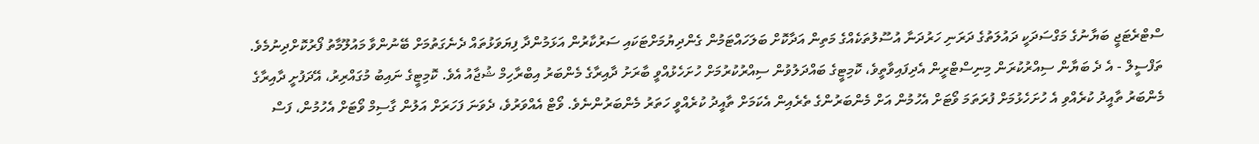ސްޓްރެޓަޖީ ބަޔާނުގެ މަގްސަދަކީ ދައުލަތުގެ ދަރަނި ހަރުދަނާ އުސޫލުތަކެއްގެ މަތިން އަދާކޮށް ބަލަހައްޓަމުން ގެންދިޔުމަށްޓަކައި ސަރުކާރުން އަޅަމުންދާ ފިޔަވަޅުތައް ދެނެގަތުމަށް ބޭނުންވާ މައުލޫމާތު ފޯރުކޮށްދިނުމެވެ.
ތަފްސީލް - އެ ދެ ބަޔާން ސިއްރުކުރަން މިނިސްޓްރީން އެދިފައިވާތީވެ، ކޮމިޓީގެ ބައްދަލުވުން ސިއްރުކުރުމަށް ހުށަހެޅުއްވީ ބާރަށު ދާއިރާގެ މެންބަރު އިބްރާހިމް ޝުޖާއު އެވެ. ކޮމިޓީގެ ނައިބު މުގައްރިރު، އޭދަފުށީ ދާއިރާގެ މެންބަރު ތާއީދު ކުރެއްވި އެ ހުށަހެޅުމަށް ފުރަތަމަ ވޯޓަށް އެހުމުން އަށް މެންބަރުންގެ ތެރެއިން އެކަމަށް ތާއީދު ކުރެއްވީ ހަތަރު މެންބަރުންނެވެ. ވޯޓް އެއްވަރުވެ، ދެވަނަ ފަހަރަށް އަލުން ގާސިމް ވޯޓަށް އެހުމުން، ފަސް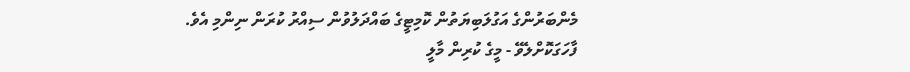މެންބަރުންގެ އަގުލަބިޔަތުން ކޮމިޓީގެ ބައްދަލުވުން ސިއްރު ކުރަން ނިންމި އެވެ.
ފާހަގަކޮށްލެވޭ - މީގެ ކުރިން މާލީ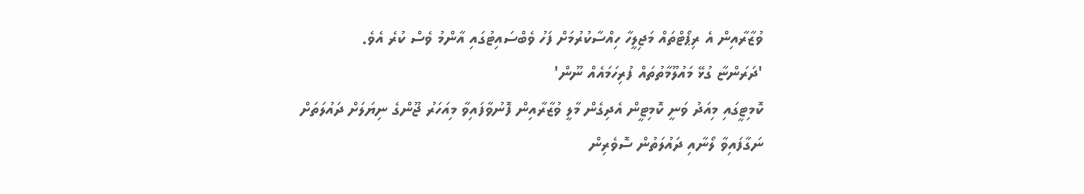ވުޒާރާއިން އެ ރިޕޯޓްތައް މަޖިލީހާ ހިއްސާކުރުމަށް ފަހު ވެބްސައިޓުގައި އާންމު ވެސް ކުރެ އެވެ.
'ދަރަންޏާ ގުޅޭ މައުލޫމާތުތައް ފުރިހަމައެއް ނޫން'
ކޮމިޓީގައި މިއަދު ވަނީ ކޮމިޓީން އެދިގެން މާލީ ވުޒާރާއިން ފޮނުވާފައިވާ މިއަހަރު ޖޫންގެ ނިޔަލަށް ދައުލަތަށް ނަގާފައިވާ ލޯނާއި ދައުލަތުން ސޮވެރިން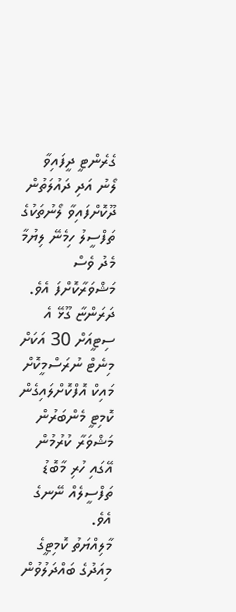ގެރެންޓީ ދީފައިވާ ލޯނު އަދި ދައުލަތުން ދޫކޮށްފައިވާ ލޯނުތަކުގެ ތަފްސީލު ހިމެނޭ ލިޔުމާ މެދު ވެސް މަޝްވަރާކޮށްފަ އެވެ.
ދަރަންޏާ ގޫޅޭ އެ ސިޓީއަށް 30 އަކަށް މިނެޓް ނުރަސްމީކޮށް މައިކް އޮފްކޮށްލައިގެން ކޮމިޓީ މެންބަރުން މަޝްވަރާ ކުރުމުން އޭގައި ހުރި މާބޮޑު ތަފްސީލެއް ނޭނގެ އެވެ.
މާލިއްޔަތު ކޮމިޓީގެ މިއަދުގެ ބައްދަލުވުން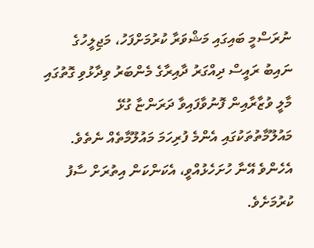ނުރަސްމީ ބައިގައި މަޝްވަރާ ކުރުމަށްފަހު، މަޖިލީހުގެ ނައިބު ރައީސް ދިއްގަރު ދާއިރާގެ މެންބަރު ވިދާޅުވި ގޮތުގައި މާލީ ވުޒާރާއިން ފޮނުވާފައިވާ ދަރަންޏާ ގުޅޭ މައުލޫމާތުތަކުގައި އެންމެ ފުރިހަމަ މައުލޫމާތެއް ނެތެވެ. އެހެންވެ އޭނާ ހުށަހެޅުއްވީ، އެކަންކަން އިތުރަށް ސާފު ކުރުމަށެވެ.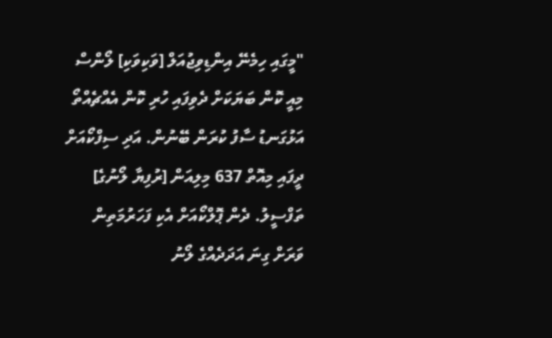"މީގައި ހިމެނޭ އިންޑިވިޖުއަލް [ވަކިވަކި] ލޯންސް މިއީ ކޮން ބަޔަކަށް ދެވިފައި ހުރި ކޮން އެއްޗެއްތޯ އަޅުގަނޑު ސާފު ކުރަން ބޭނުން. އަދި ސިފްކޯއަށް ދީފައި މިއޮތް 637 މިލިއަން [ރުފިޔާ ލޯނުގެ] ތަފްސީލު. ދެން ޕޮލްކޯއަށް އެކި ފަހަރުމަތިން ވަރަށް ގިނަ އަދަދެއްގެ ލޯނު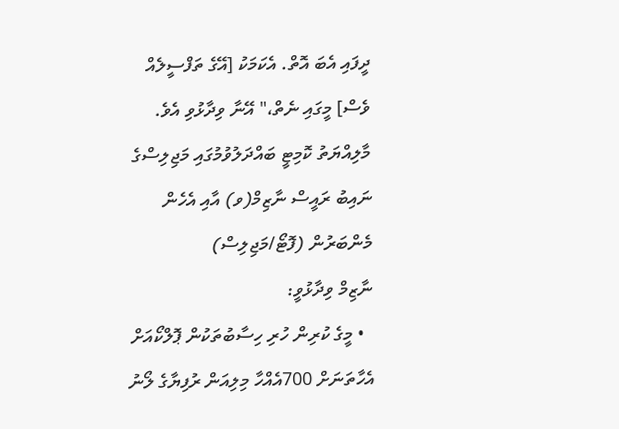ދީފައި އެބަ އޮތް. އެކަމަކު [އޭގެ ތަފްސީލެއް ވެސް] މީގައި ނެތް،" އޭނާ ވިދާޅުވި އެވެ.
މާލިއްޔަތު ކޮމިޓީ ބައްދަލުވުމުގައި މަޖިލިސްގެ ނައިބު ރައީސް ނާޒިމް(ވ) އާއި އެހެން މެންބަރުން (ފޮޓޯ/މަޖިލިސް)
ނާޒިމް ވިދާޅުވީ:
  • މީގެ ކުރިން ހުރި ހިސާބުތަކުން ޕޮލްކޯއަށް އެހާތަނަށް 700އެއްހާ މިލިއަން ރުފިޔާގެ ލޯނު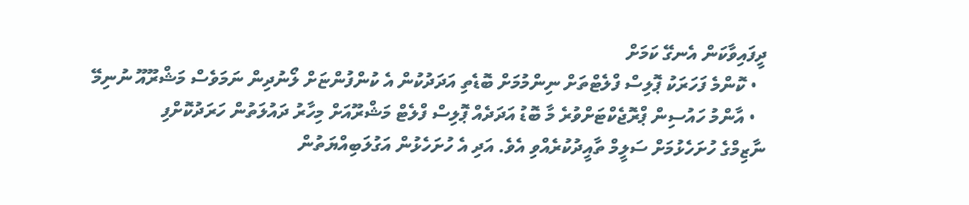ދީފައިވާކަން އެނގޭ ކަމަށް
  • ކޮންމެ ފަހަރަކު ޕޮލިސް ފްލެޓްތަށް ނިންމުމަށް ބޮޑެތި އަދަދުކުން އެ ކުންފުންޏަށް ލޯނުދިން ނަމަވެސް މަޝްރޫއޫ ނުނިމޭ
  • އާންމު ހައުސިން ޕްރޮޖެކްޓަށްވުރެ މާ ބޮޑު އަދަދެއް ޕޮލިސް ފްލެޓް މަޝްރޫއަށް މިހާރު ދައުލަތުން ހަރަދުކޮށްފި
ނާޒިމްގެ ހުށަހެޅުމަށް ސަލީމް ތާއީދުކުރެއްވި އެވެ. އަދި އެ ހުށަހެޅުން އަގުލަބިއްޔަތުން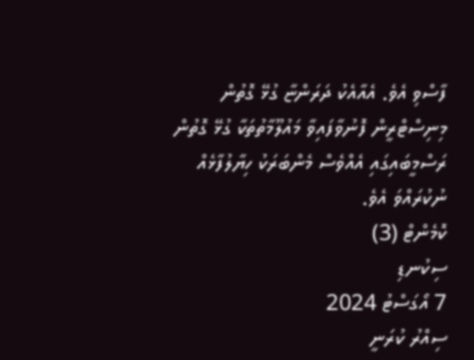ފާސްވި އެވެ. އެއާއެކު ދަރަންޏާ ގުޅޭ ގޮތުން މިނިސްޓްރީން ފޮނުވާފައިވާ މައުލޫމާތުތަކާ ގުޅޭ ގޮތުން ރަސްމީބައިގައި އެއްވެސް މެންބަރަކު ހިޔާލުފާޅެއް ނުކުރައްވަ އެވެ.
ކޮމެންޓް (3)
ސިކުނޑި
7 އޯގަސްޓު 2024
ސިއްރު ކުރަނީ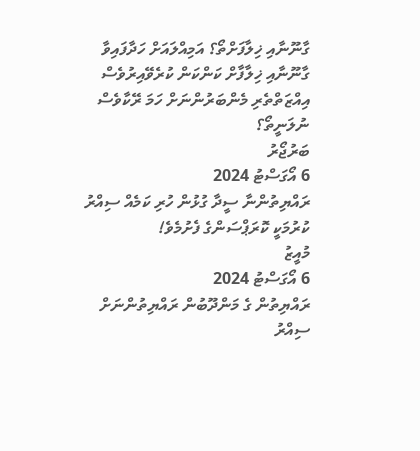ގާނޫނާއި ޚިލާފަށްތޯ؟ އަމިއްލައަށް ހަދާފައިވާ ގާނޫނާއި ޚިލާފާށް ކަންކަން ކުރެވޭއިރުވެސް އިއްޒަތްތެރި މެންބަރުންނަށް ހަމަ ރޭކާވެސް ނުލަނީތޯ؟
ބަރުޖޯރު
6 އޯގަސްޓު 2024
ރައްޔިތުންނާ ސީދާ ގުޅުން ހުރި ކަމެއް ސިއްރު ކުރުމަކީ ކޮރަޕްސަންގެ ފެށުމެވެ!
މުއީޒު
6 އޯގަސްޓު 2024
ރައްޔިތުން ގެ މަންދޫބުން ރައްޔިތުންނަށް ސިއްރު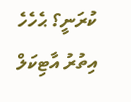ކުރަނީ؟ ޙެހެހެ
އިތުރު އާޓިކަލް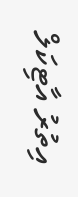އިތުރު އާޓިކަލް